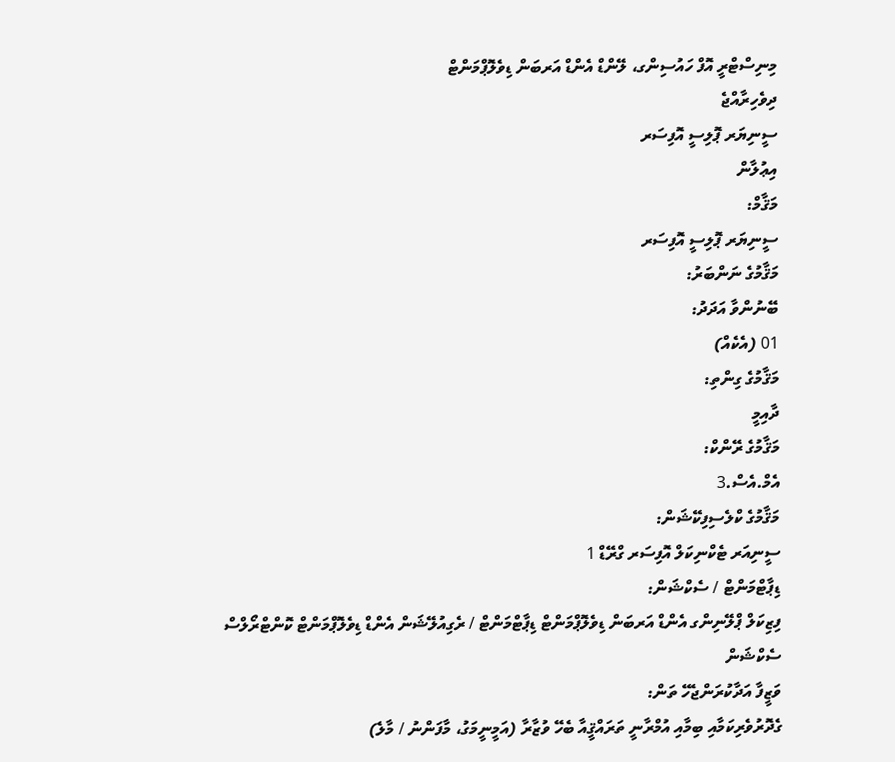މިނިސްޓްރީ އޮފް ހައުސިންގ، ލޭންޑް އެންޑް އަރބަން ޑިވެލޮޕްމަންޓް
ދިވެހިރާއްޖެ
ސީނިޔަރ ޕޮލިސީ އޮފިސަރ
އިޢުލާން
މަޤާމް:
ސީނިޔަރ ޕޮލިސީ އޮފިސަރ
މަޤާމުގެ ނަންބަރު:
ބޭނުންވާ އަދަދު:
01 (އެކެއް)
މަޤާމުގެ ގިންތި:
ދާއިމީ
މަޤާމުގެ ރޭންކް:
އެމް.އެސް.3
މަޤާމުގެ ކްލެސިފިކޭޝަން:
ސީނިއަރ ޓެކްނިކަލް އޮފިސަރ ގްރޭޑް 1
ޑިޕާޓްމަންޓް / ސެކްޝަން:
ފިޒިކަލް ޕްލޭނިންގ އެންޑް އަރބަން ޑިވެލޮޕްމަންޓް ޑިޕާޓްމަންޓް / ރެގިއުލޭޝަން އެންޑް ޑިވެލޮޕްމަންޓް ކޮންޓްރޯލްސް ސެކްޝަން
ވަޒީފާ އަދާކުރަންޖެހޭ ތަން:
ގެދޮރުވެރިކަމާއި ބިމާއި އުމްރާނީ ތަރައްޤީއާ ބެހޭ ވުޒާރާ (އަމީނީމަގު، މާފަންނު / މާލެ)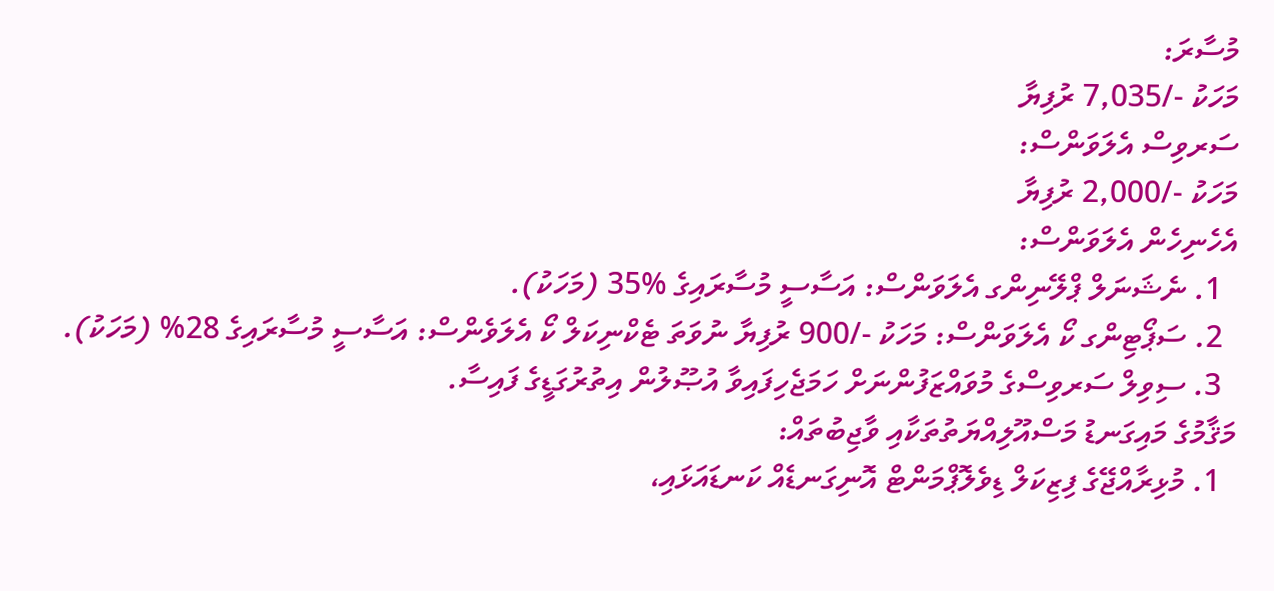މުސާރަ:
މަހަކު -/7,035 ރުފިޔާ
ސަރވިސް އެލަވަންސް:
މަހަކު -/2,000 ރުފިޔާ
އެހެނިހެން އެލަވަންސް:
  1. ނެޝަނަލް ޕްލޭނިންގ އެލަވަންސް: އަސާސީ މުސާރައިގެ %35 (މަހަކު).
  2. ސަޕޯޓިންގ ކޯ އެލަވަންސް: މަހަކު -/900 ރުފިޔާ ނުވަތަ ޓެކްނިކަލް ކޯ އެލަވެންސް: އަސާސީ މުސާރައިގެ 28% (މަހަކު).
  3. ސިވިލް ސަރވިސްގެ މުވައްޒަފުންނަށް ހަމަޖެހިފައިވާ އުޞޫލުން އިތުރުގަޑީގެ ފައިސާ.
މަޤާމުގެ މައިގަނޑު މަސްއޫލިއްޔަތުތަކާއި ވާޖިބުތައް:
  1. މުޅިރާއްޖޭގެ ފިޒިކަލް ޑިވެލޮޕްމަންޓް އޮނިގަނޑެއް ކަނޑައަޅައި،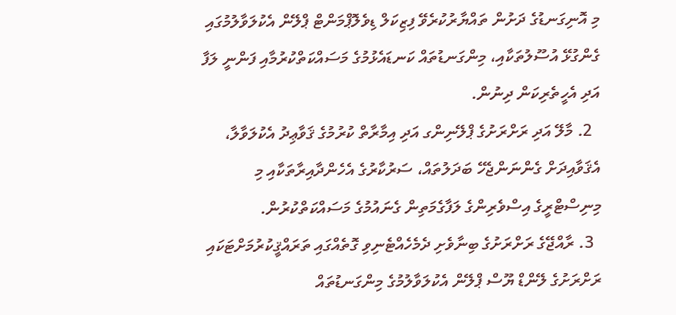މި އޮނިގަނޑުގެ ދަށުން ތައްޔާރުކުރެވޭ ފިޒިކަލް ޑިވެލޮޕްމަންޓް ޕްލޭން އެކުލަވާލުމުގައި ގެންގުޅޭ އުސޫލުތަކާއި، މިންގަނޑުތައް ކަނޑައެޅުމުގެ މަސައްކަތްކުރުމާއި ފަންނީ ލަފާ އަދި އެހީތެރިކަން ދިނުން.
  2. މާލޭ އަދި ރަށްރަށުގެ ޕްލޭނިންގ އަދި އިމާރާތް ކުރުމުގެ ޤަވާޢިދު އެކުލަވާލާ، އެޤަވާއިދަށް ގެންނަންޖެހޭ ބަދަލުތައް، ސަރުކާރުގެ އެހެންދާއިރާތަކާއި މި މިނިސްޓްރީގެ އިސްވެރިންގެ ލަފާގެމަތިން ގެނައުމުގެ މަސައްކަތްކުރުން.
  3. ރާއްޖޭގެ ރަށްރަށުގެ ބިނާވެށި ދެމެހެއްޓެނިވި ގޮތެއްގައި ތަރައްޤީކުރުމަށްޓަކައި ރަށްރަށުގެ ލޭންޑް ޔޫސް ޕްލޭން އެކުލަވާލުމުގެ މިންގަނޑުތައް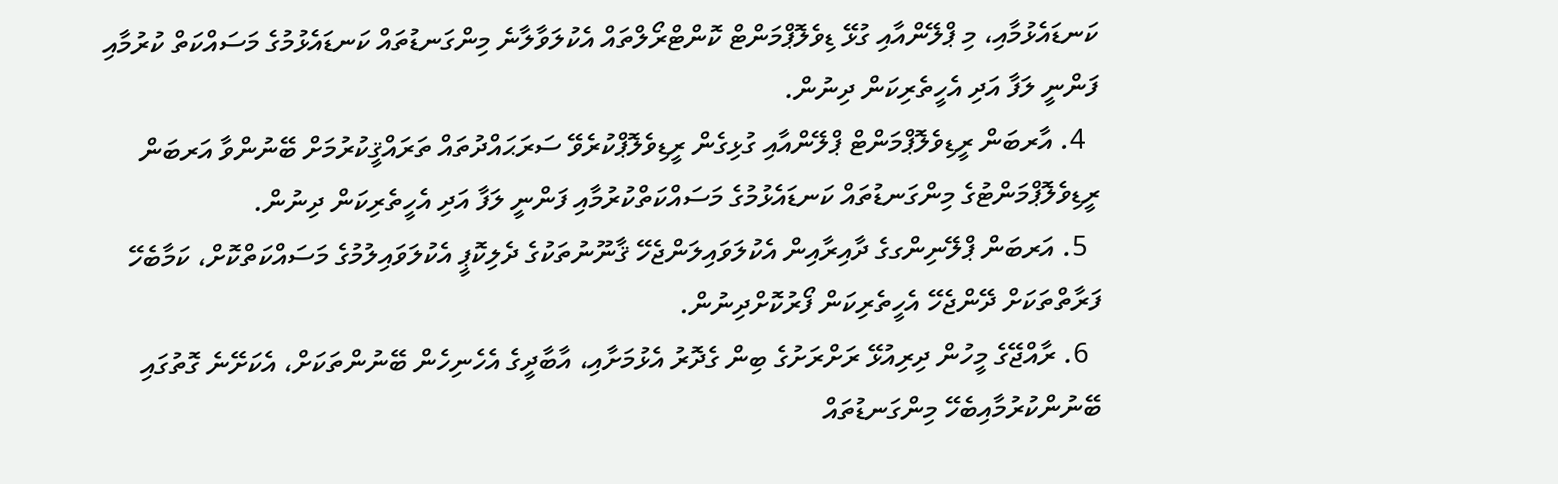ކަނޑައެޅުމާއި، މި ޕްލޭންއާއި ގުޅޭ ޑިވެލޮޕްމަންޓް ކޮންޓްރޯލްތައް އެކުލަވާލާނެ މިންގަނޑުތައް ކަނޑައެޅުމުގެ މަސައްކަތް ކުރުމާއި ފަންނީ ލަފާ އަދި އެހީތެރިކަން ދިނުން.
  4. އާރބަން ރީޑިވެލޮޕްމަންޓް ޕްލޭންއާއި ގުޅިގެން ރީޑިވެލޮޕްކުރެވޭ ސަރަޙައްދުތައް ތަރައްޤީކުރުމަށް ބޭނުންވާ އަރބަން ރީޑިވެލޮޕްމަންޓުގެ މިންގަނޑުތައް ކަނޑައެޅުމުގެ މަސައްކަތްކުރުމާއި ފަންނީ ލަފާ އަދި އެހީތެރިކަން ދިނުން.
  5. އަރބަން ޕްލޭނިންގގެ ދާއިރާއިން އެކުލަވައިލަންޖެހޭ ޤާނޫނުތަކުގެ ދެލިކޮޕީ އެކުލަވައިލުމުގެ މަސައްކަތްކޮށް، ކަމާބެހޭ ފަރާތްތަކަށް ދޭންޖެހޭ އެހީތެރިކަން ފޯރުކޮށްދިނުން.
  6. ރާއްޖޭގެ މީހުން ދިރިއުޅޭ ރަށްރަށުގެ ބިން ގެދޮރު އެޅުމަށާއި، އާބާދީގެ އެހެނިހެން ބޭނުންތަކަށް، އެކަށޭނެ ގޮތުގައި ބޭނުންކުރުމާއިބެހޭ މިންގަނޑުތައް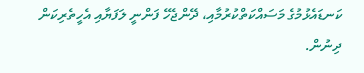ކަނޑައެޅުމުގެ މަސައްކަތްކުރުމާއި، ދޭންޖެހޭ ފަންނީ ލަފަޔާއި އެހީތެރިކަން ދިނުން.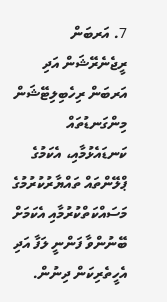7. އަރބަން ރީޖެނެރޭޝަން އަދި އަރބަން ރިހެބިލިޓޭޝަން މިންގަނޑުތައް ކަނޑައެޅުމާއި، އެކަމުގެ ޕްލޭންތައް ތައްޔާރުކުރުމުގެ މަސައްކަތްކުރުމާއި އެކަމަށް ބޭނުންވާ ފަންނީ ލަފާ އަދި އެހީތެރިކަން ދިނުން.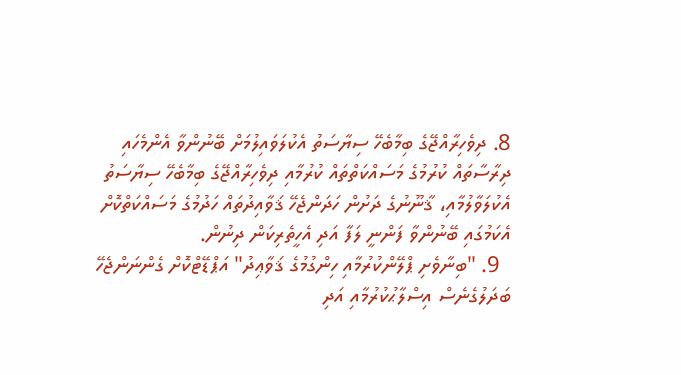8. ދިވެހިރާއްޖޭގެ ބިމާބެހޭ ސިޔާސަތު އެކުލަވައިލުމަށް ބޭނުންވާ އެންމެހައި ދިރާސާތައް ކުރުމުގެ މަސައްކަތްތައް ކުރުމާއި ދިވެހިރާއްޖޭގެ ބިމާބެހޭ ސިޔާސަތު އެކުލަވާލުމާއި، ޤާނޫނުގެ ދަށުން ހަދަންޖެހޭ ޤަވާއިދުތައް ހަދުމުގެ މަސައްކަތްކޮށް އެކަމުގައި ބޭނުންވާ ފަންނީ ލަފާ އަދި އެހީތެރިކަން ދިނުން.
  9. "ބިނާވެށި ޕްލޭންކުރުމާއި ހިންގުމުގެ ޤަވާޢިދު" އަޕްޑޭޓްކޮށް ގެންނަންޖެހޭ ބަދަލުގެނެސް އިސްލާޙުކުރުމާއި އަދި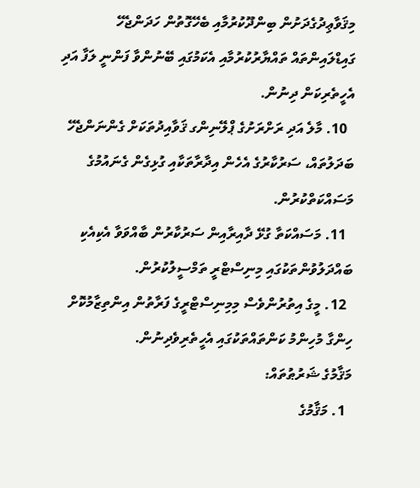މިޤަވާޢިދުގެދަށުން ބިންދޫކުރުމާއި ބެހޭގޮތުން ހަދަންޖެހޭ ގައިޑްލައިންތައް ތައްޔާރުކުރުމާއި އެކަމުގައި ބޭނުންވާ ފަންނީ ލަފާ އަދި އެހީތެރިކަން ދިނުން.
  10. މާލެ އަދި ރަށްރަށުގެ ޕްލޭނިންގ ޤަވާއިދުތަކަށް ގެންނަންޖެހޭ ބަދަލުތައް، ސަރުކާރުގެ އެހެން އިދާރާތަކާއި ގުޅިގެން ގެނައުމުގެ މަސައްކަތްކުރުން.
  11. މަސައްކަތާ ގުޅޭ ދާއިރާއިން ސަރުކާރުން ބާއްވަވާ އެކިއެކި ބައްދަލުވުންތަކުގައި މިނިސްޓްރީ ތަމްސީލުކުރުން.
  12. މީގެ އިތުރުންވެސް މިމިނިސްޓްރީގެ ފަރާތުން އިންތިޒާމުކޮށް ހިންގާ މުހިންމު ކަންތައްތަކުގައި އެހީތެރިވެދިނުން.
މަޤާމުގެ ޝަރުޠުތައް:
  1. މަޤާމުގެ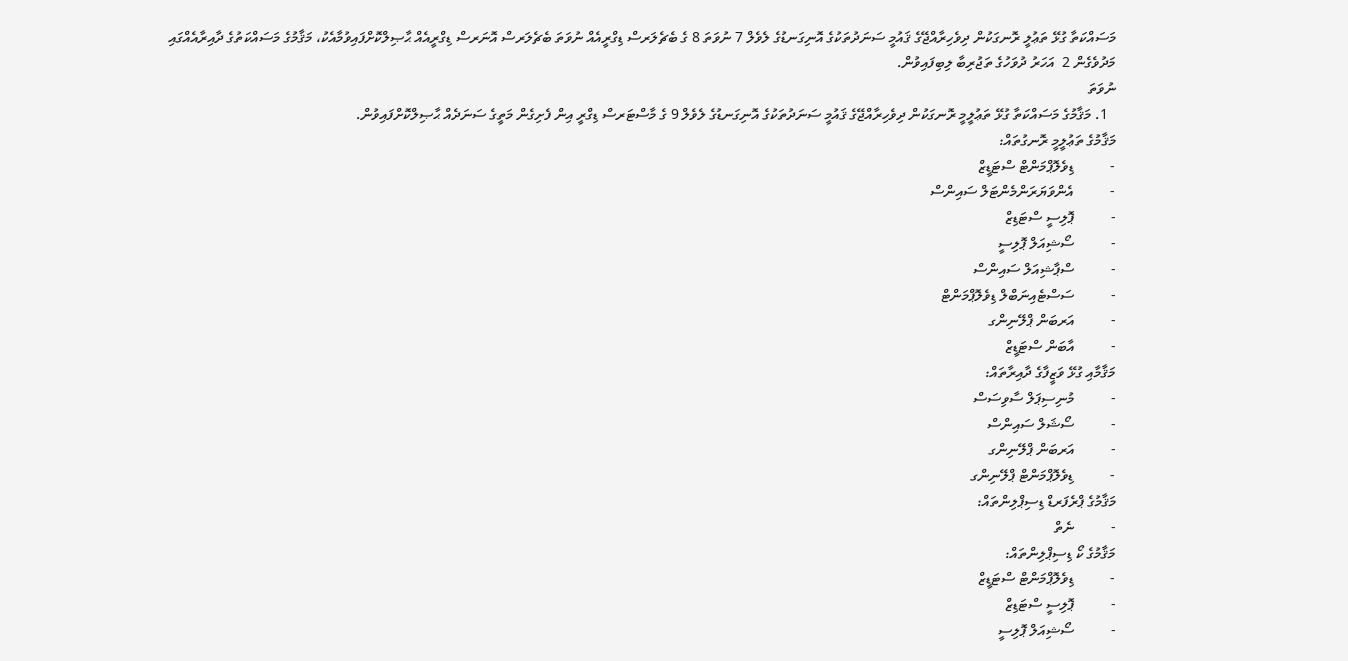މަސައްކަތާ ގުޅޭ ތަޢުލީ ރޮނގަކުން ދިވެހިރާއްޖޭގެ ޤައުމީ ސަނަދުތަކުގެ އޮނިގަނޑުގެ ލެވެލް 7 ނުވަތަ 8 ގެ ބެޗެލަރސް ޑިގްރީއެއް ނުވަތަ ބެޗެލަރސް އޮނަރސް ޑިގްރީއެއް ޙާޞިލްކޮށްފައިވުމާއެކު، މަޤާމުގެ މަސައްކަތުގެ ދާއިރާއެއްގައި މަދުވެގެން 2  އަހަރު ދުވަހުގެ ތަޖުރިބާ ލިބިފައިވުން.
ނުވަތަ
  1. މަޤާމުގެ މަސައްކަތާ ގުޅޭ ތަޢުލީމީ ރޮނގަކުން ދިވެހިރާއްޖޭގެ ޤައުމީ ސަނަދުތަކުގެ އޮނިގަނޑުގެ ލެވެލް 9 ގެ މާސްޓަރސް ޑިގްރީ އިން ފެށިގެން މަތީގެ ސަނަދެއް ޙާޞިލްކޮށްފައިވުން.
މަޤާމުގެ ތަޢުލީމީ ރޮނގުތައް:
-          ޑިވެލޮޕްމަންޓް ސްޓަޑީޒް
-          އެންވަޔަރަންމެންޓަލް ސައިންސް
-          ޕޮލިސީ ސްޓަޑިޒް
-          ސޯޝިއަލް ޕޮލިސީ
-          ސްޕާޝިއަލް ސައިންސް
-          ސަސްޓެއިނަބްލް ޑިވެލޮޕްމަންޓް
-          އަރބަން ޕްލޭނިންގ
-          އާބަން ސްޓަޑީޒް
މަޤާމާއި ގުޅޭ ވަޒީފާގެ ދާއިރާތައް:
-          މުނިސިޕަލް ސާވިސަސް
-          ސޯޝަލް ސައިންސް
-          އަރބަން ޕްލޭނިންގ
-          ޑިވެލޮޕްމަންޓް ޕްލޭނިންގ
މަޤާމުގެ ޕްރެފަރޑް ޑިސިޕްލިންތައް:
-          ނެތް
މަޤާމުގެ ކޯ ޑިސިޕްލިންތައް:
-          ޑިވެލޮޕްމަންޓް ސްޓަޑީޒް
-          ޕޮލިސީ ސްޓަޑިޒް
-          ސޯޝިއަލް ޕޮލިސީ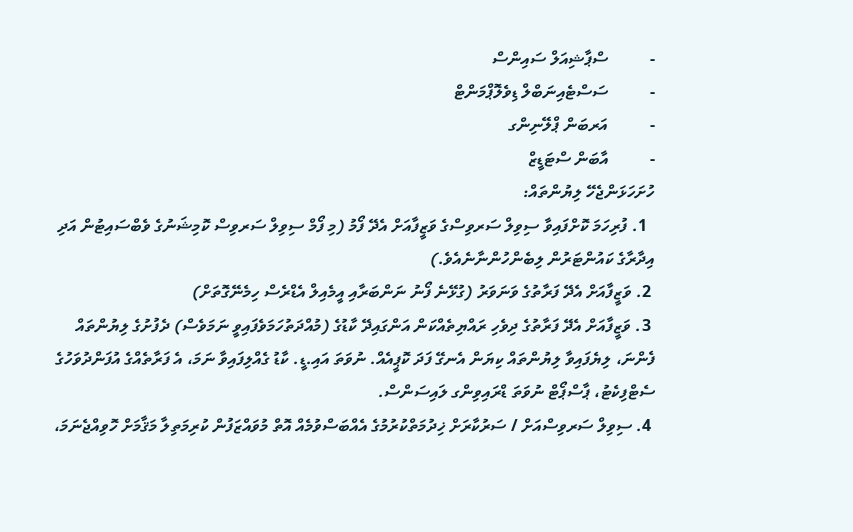-          ސްޕާޝިއަލް ސައިންސް
-          ސަސްޓެއިނަބްލް ޑިވެލޮޕްމަންޓް
-          އަރބަން ޕްލޭނިންގ
-          އާބަން ސްޓަޑީޒް
ހުށަހަޅަންޖެހޭ ލިޔުންތައް:
  1. ފުރިހަމަ ކޮށްފައިވާ ސިވިލް ސަރވިސްގެ ވަޒީފާއަށް އެދޭ ފޯމު (މި ފޯމް ސިވިލް ސަރވިސް ކޮމިޝަނުގެ ވެބްސައިޓުން އަދި އިދާރާގެ ކައުންޓަރުން ލިބެންހުންނާނެއެވެ.)
 2. ވަޒީފާއަށް އެދޭ ފަރާތުގެ ވަނަވަރު (ގުޅޭނެ ފޯނު ނަންބަރާއި އީމެއިލް އެޑްރެސް ހިމެނޭގޮތަށް)
 3. ވަޒީފާއަށް އެދޭ ފަރާތުގެ ދިވެހި ރައްޔިތެއްކަން އަންގައިދޭ ކާޑުގެ (މުއްދަތުހަމަވެފައިވީ ނަމަވެސް) ދެފުށުގެ ލިޔުންތައް ފެންނަ، ލިޔެފައިވާ ލިޔުންތައް ކިޔަން އެނގޭ ފަދަ ކޮޕީއެއް. ނުވަތަ އައި.ޑީ. ކާޑު ގެއްލިފައިވާ ނަމަ، އެ ފަރާތެއްގެ އުފަންދުވަހުގެ ސެޓްފިކެޓު، ޕާސްޕޯޓް ނުވަތަ ޑްރައިވިންގ ލައިސަންސް.
 4. ސިވިލް ސަރވިސްއަށް / ސަރުކާރަށް ޚިދުމަތްކުރުމުގެ އެއްބަސްވުމެއް އޮތް މުވައްޒަފުން ކުރިމަތިލާ މަޤާމަށް ހޮވިއްޖެނަމަ،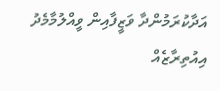އަދާކުރަމުންދާ ވަޒީފާއިން ވީއްލުމާމެދު އިއުތިރާޒެއް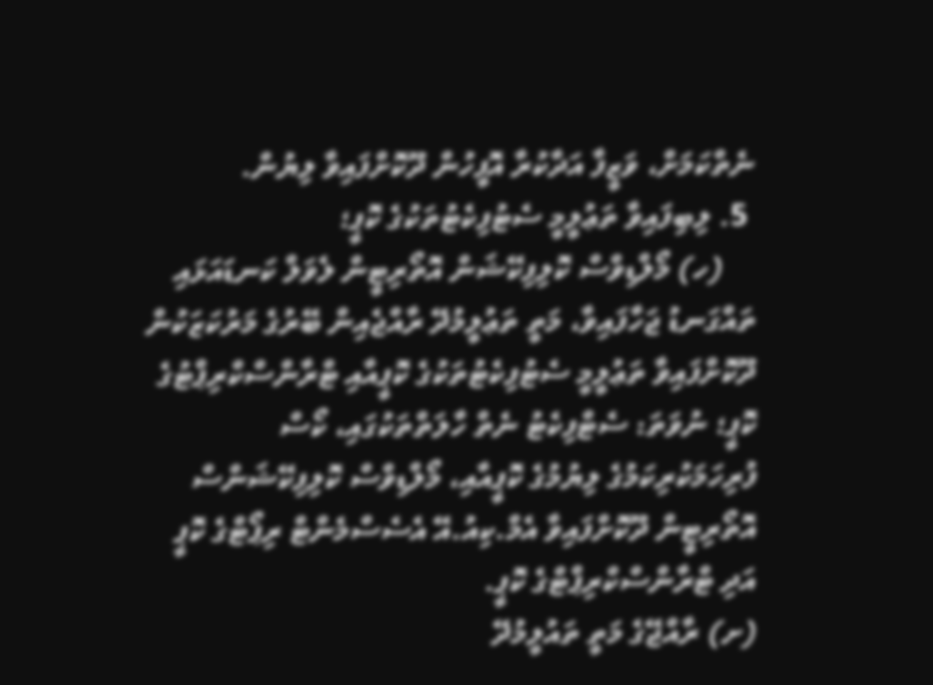ނެތްކަމަށް، ވަޒީފާ އަދާކުރާ އޮފީހުން ދޫކޮށްފައިވާ ލިޔުން.
 5. ލިބިފައިވާ ތަޢުލީމީ ސެޓުފިކެޓުތަކުގެ ކޮޕީ؛
    (ހ) މޯލްޑިވްސް ކޮލިފިކޭޝަން އޮތޯރިޓީން ލެވަލް ކަނޑައަޅައި ތައްގަނޑު ޖަހާފައިވާ، މަތީ ތަޢުލީމުދޭ ރާއްޖެއިން ބޭރުގެ މަރުކަޒަކުން ދޫކޮށްފައިވާ ތަޢުލީމީ ސެޓުފިކެޓުތަކުގެ ކޮޕީއާއި ޓްރާންސްކްރިޕްޓުގެ ކޮޕީ؛ ނުވަތަ: ސެޓްފިކެޓު ނެތް ހާލަތްތަކުގައި، ކޯސް ފުރިހަމަކުރިކަމުގެ ލިޔުމުގެ ކޮޕީއާއި، މޯލްޑިވްސް ކޮލިފިކޭޝަންސް އޮތޯރިޓީން ދޫކޮށްފައިވާ އެމް.ކިއު.އޭ އެސެސްމެންޓް ރިޕޯޓްގެ ކޮޕީ އަދި ޓްރާންސްކްރިޕްޓްގެ ކޮޕީ.
(ށ) ރާއްޖޭގެ މަތީ ތައުލީމުދޭ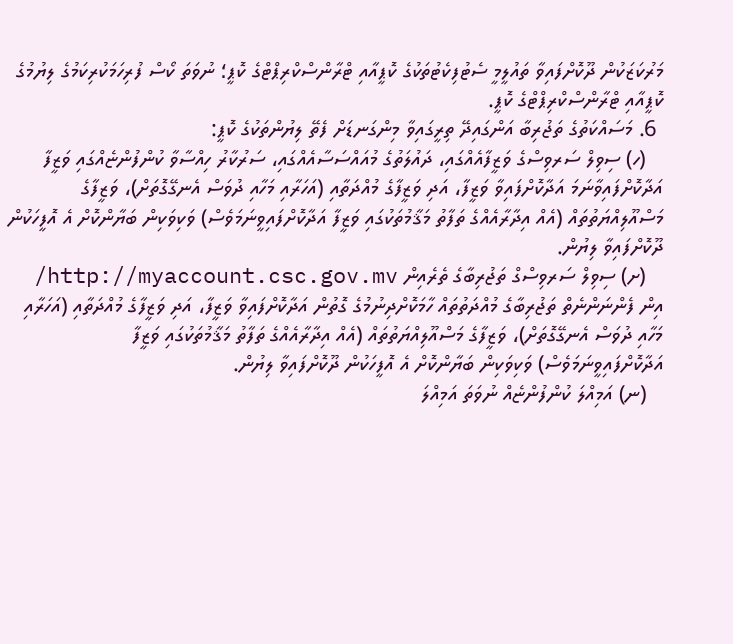މަރުކަޒަކުން ދޫކޮށްފައިވާ ތައުލީމީ ސެޓުފިކެޓުތަކުގެ ކޮޕީއާއި ޓްރާންސްކްރިޕްޓްގެ ކޮޕީ؛ ނުވަތަ ކޯސް ފުރިހަމަކުރިކަމުގެ ލިޔުމުގެ ކޮޕީއާއި ޓްރާންސްކްރިޕްޓްގެ ކޮޕީ.
 6. މަސައްކަތުގެ ތަޖުރިބާ އަންގައިދޭ ތިރީގައިވާ މިންގަނޑަށް ފެތޭ ލިޔުންތަކުގެ ކޮޕީ:
   (ހ) ސިވިލް ސަރވިސްގެ ވަޒީފާއެއްގައި، ދައުލަތުގެ މުއައްސަސާއެއްގައި، ސަރުކާރު ހިއްސާވާ ކުންފުންޏެއްގައި ވަޒީފާ އަދާކޮށްފައިވާނަމަ އަދާކޮށްފައިވާ ވަޒީފާ، އަދި ވަޒީފާގެ މުއްދަތާއި (އަހަރާއި މަހާއި ދުވަސް އެނގޭގޮތަށް)، ވަޒީފާގެ މަސްއޫލިއްޔަތުތައް (އެއް އިދާރާއެއްގެ ތަފާތު މަޤާމުތަކުގައި ވަޒީފާ އަދާކޮށްފައިވީނަމަވެސް) ވަކިވަކިން ބަޔާންކޮށް އެ އޮފީހަކުން ދޫކޮށްފައިވާ ލިޔުން.
   (ށ) ސިވިލް ސަރވިސްގް ތަޖުރިބާގެ ތެރެއިން http://myaccount.csc.gov.mv/ އިން ފެންނަންނެތް ތަޖުރިބާގެ މުއްދަތުތައް ހާމަކޮށްދިނުމުގެ ގޮތުން އަދާކޮށްފައިވާ ވަޒީފާ، އަދި ވަޒީފާގެ މުއްދަތާއި (އަހަރާއި މަހާއި ދުވަސް އެނގޭގޮތަށް)، ވަޒީފާގެ މަސްއޫލިއްޔަތުތައް (އެއް އިދާރާއެއްގެ ތަފާތު މަޤާމުތަކުގައި ވަޒީފާ އަދާކޮށްފައިވީނަމަވެސް) ވަކިވަކިން ބަޔާންކޮށް އެ އޮފީހަކުން ދޫކޮށްފައިވާ ލިޔުން.
   (ނ) އަމިއްލަ ކުންފުންޏެއް ނުވަތަ އަމިއްލަ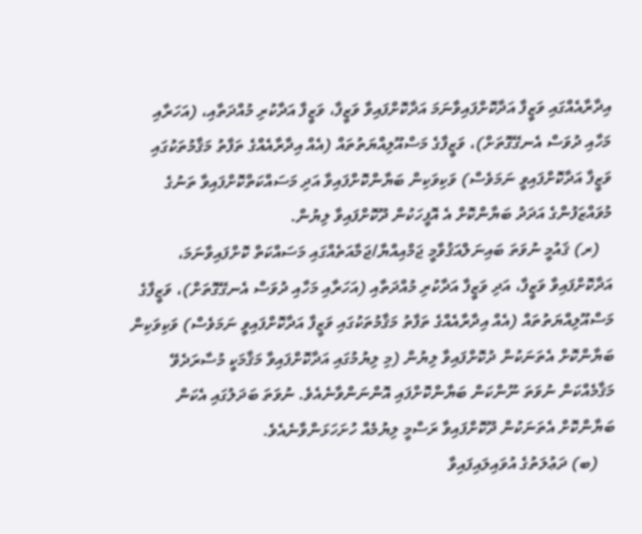އިދާރާއެއްގައި ވަޒީފާ އަދާކޮށްފައިވާނަމަ އަދާކޮށްފައިވާ ވަޒީފާ، ވަޒީފާ އަދާކުރި މުއްދަތާއި، (އަހަރާއި މަހާއި ދުވަސް އެނގޭގޮތަށް)، ވަޒީފާގެ މަސްއޫލިއްޔަތުތައް (އެއް އިދާރާއެއްގެ ތަފާތު މަޤާމުތަކުގައި ވަޒީފާ އަދާކޮށްފައިވީ ނަމަވެސް) ވަކިވަކިން ބަޔާންކޮށްފައިވާ އަދި މަސައްކަތްކޮށްފައިވާ ތަނުގެ މުވައްޒަފުންގެ އަދަދު ބަޔާންކޮށް އެ އޮފީހަކުން ދޫކޮށްފައިވާ ލިޔުން.
   (ރ) ޤައުމީ ނުވަތަ ބައިނަލްއަޤުވާމީ ޖަމްއިއްޔާ/ޖަމާއަތެއްގައި މަސައްކަތް ކޮށްފައިވާނަމަ، އަދާކޮށްފައިވާ ވަޒީފާ، އަދި ވަޒީފާ އަދާކުރި މުއްދަތާއި (އަހަރާއި މަހާއި ދުވަސް އެނގޭގޮތަށް)، ވަޒީފާގެ މަސްއޫލިއްޔަތުތައް (އެއް އިދާރާއެއްގެ ތަފާތު މަޤާމުތަކުގައި ވަޒީފާ އަދާކޮށްފައިވީ ނަމަވެސް) ވަކިވަކިން ބަޔާންކޮށް އެތަނަކުން ދުކޮށްފައިވާ ލިޔުން (މި ލިޔުމުގައި އަދާކޮށްފައިވާ މަޤާމަކީ މުސާރަދެވޭ މަޤާމެއްކަން ނުވަތަ ނޫންކަން ބަޔާންކޮށްފައި އޮންނަންވާނެއެވެ. ނުވަތަ ބަދަލުގައި އެކަން ބަޔާންކޮށް އެތަނަކުން ދޫކޮށްފައިވާ ރަސްމީ ލިޔުމެއް ހުށަހަޅަންވާނެއެވެ.
    (ބ) ދަޢުލަތުގެ އުވައިލައިފައިވާ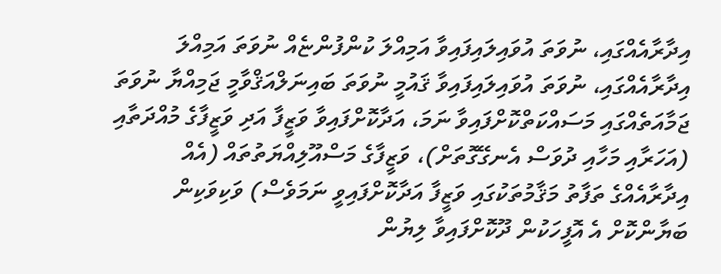އިދާރާއެއްގައި، ނުވަތަ އުވައިލައިފައިވާ އަމިއްލަ ކުންފުންޏެއް ނުވަތަ އަމިއްލަ އިދާރާއެއްގައި، ނުވަތަ އުވައިލައިފައިވާ ޤައުމީ ނުވަތަ ބައިނަލްއަޤްވާމީ ޖަމިއްޔާ ނުވަތަ ޖަމާއަތެއްގައި މަސައްކަތްކޮށްފައިވާ ނަމަ، އަދާކޮށްފައިވާ ވަޒީފާ އަދި ވަޒީފާގެ މުއްދަތާއި (އަހަރާއި މަހާއި ދުވަސް އެނގޭގޮތަށް)، ވަޒީފާގެ މަސްއޫލިއްޔަތުތައް (އެއް އިދާރާއެއްގެ ތަފާތު މަޤާމުތަކުގައި ވަޒީފާ އަދާކޮށްފައިވީ ނަމަވެސް) ވަކިވަކިން ބަޔާންކޮށް އެ އޮފީހަކުން ދޫކޮށްފައިވާ ލިޔުން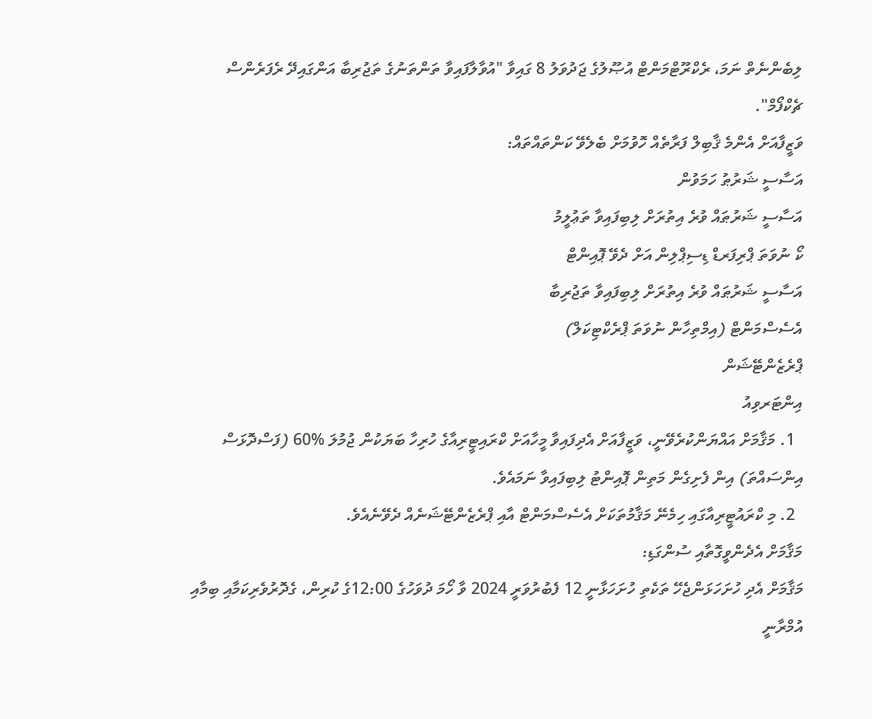ލިބެންނެތް ނަމަ، ރެކްރޫޓްމަންޓް އުޞޫލުގެ ޖަދުވަލު 8 ގައިވާ "އުވާލާފައިވާ ތަންތަނުގެ ތަޖުރިބާ އަންގައިދޭ ރެފަރެންސް ޗެކްފޯމް".
ވަޒީފާއަށް އެންމެ ޤާބިލް ފަރާތެއް ހޮވުމަށް ބެލެވޭ ކަންތައްތައް:
އަސާސީ ޝަރުޠު ހަމަވުން
އަސާސީ ޝަރުޠައް ވުރެ އިތުރަށް ލިބިފައިވާ ތަޢުލީމު
ކޯ ނުވަތަ ޕްރިފަރޑް ޑިސިޕްލިން އަށް ދެވޭ ޕޮއިންޓް
އަސާސީ ޝަރުޠައް ވުރެ އިތުރަށް ލިބިފައިވާ ތަޖުރިބާ
އެސެސްމަންޓް (އިމްތިހާން ނުވަތަ ޕްރެކްޓިކަލް)
ޕްރެޒެންޓޭޝަން
އިންޓަރވިއު
  1. މަޤާމަށް އައްޔަންކުރެވޭނީ، ވަޒީފާއަށް އެދިފައިވާ މީހާއަށް ކްރައިޓީރިއާގެ ހުރިހާ ބަޔަކުން ޖުމުލަ %60 (ފަސްދޮޅަސް އިންސައްތަ) އިން ފެށިގެން މަތިން ޕޮއިންޓު ލިބިފައިވާ ނަމައެވެ.
  2. މި ކްރައުޓީރިއާގައި ހިމެނޭ މަޤާމުތަކަށް އެސެސްމަންޓް އާއި ޕްރެޒެންޓޭޝަނެއް ދެވޭނެއެވެ.
މަޤާމަށް އެދެންވީގޮތާއި ސުންގަޑި:
މަޤާމަށް އެދި ހުށަހަޅަންޖެހޭ ތަކެތި ހުށަހަޅާނީ 12 ފެބުރުވަރީ 2024 ވާ ހޯމަ ދުވަހުގެ 12:00ގެ ކުރިން، ގެދޮރުވެރިކަމާއި ބިމާއި އުމްރާނީ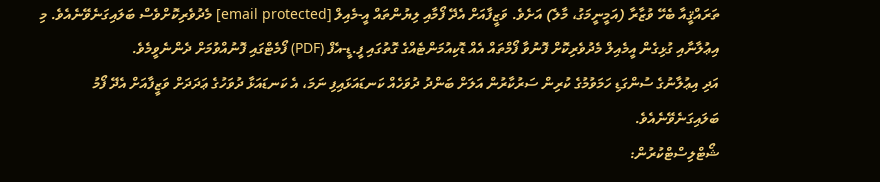ތަރައްޤީއާ ބެހޭ ވުޒާރާ (އަމީނީމަގު، މާލެ) އަށެވެ. ވަޒީފާއަށް އެދޭ ފޯމާއި ލިޔުންތައް އީ-މެއިލް [email protected] މެދުވެރިކޮށްވެސް ބަލައިގަނެވޭނެއެވެ. މި އިޢުލާނާއި ގުޅިގެން އީމެއިލް މެދުވެރިކޮށް ފޮނުވާ ފޯމްތައް އެއް ޑޮކިއުމަންޓެއްގެ ގޮތުގައި ފީ.ޑީ-އެފް (PDF) ފޯމެޓްގައި ފޮނުއްވުމަށް ދެންނެވީމެވެ.
އަދި އިޢުލާނުގެ ސުންގަޑި ހަމަވުމުގެ ކުރިން ސަރުކާރުން އަލަށް ބަންދު ދުވަހެއް ކަނޑައަޅައިފި ނަމަ، އެ ކަނޑައަޅާ ދުވަހުގެ ޢަދަދަށް ވަޒީފާއަށް އެދޭ ފޯމު ބަލައިގަނެވޭނެއެވެ.
ޝޯޓްލިސްޓްކުރުން: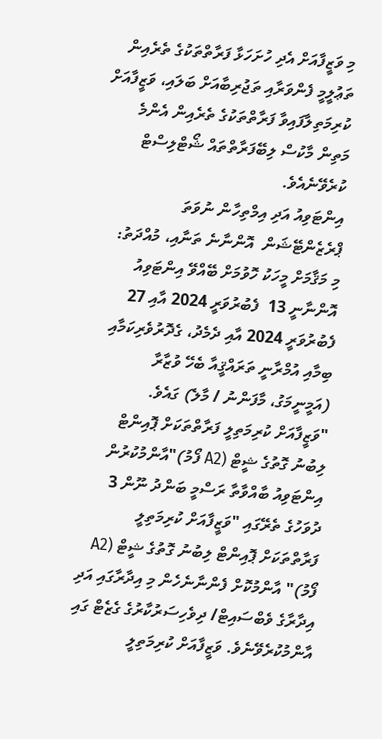މި ވަޒީފާއަށް އެދި ހުށަހަޅާ ފަރާތްތަކުގެ ތެރެއިން ތަޢުލީމީ ފެންވަރާއި ތަޖުރިބާއަށް ބަލައި، ވަޒީފާއަށް ކުރިމަތިލާފައިވާ ފަރާތްތަކުގެ ތެރެއިން އެންމެ މަތިން މާކުސް ލިބޭފަރާތްތައް ޝޯޓްލިސްޓް ކުރެވޭނެއެވެ.
އިންޓަވިއު އަދި އިމްތިހާން ނުވަތަ ޕްރެޒެންޓޭޝަން  އޮންނާނެ ތަނާއި، މުއްދަތު:
މި މަޤާމަށް މީހަކު ހޮވުމަށް ބޭއްވޭ އިންޓަވިއު އޮންނާނީ 13  ފެބުރުވަރީ 2024 އާއި 27 ފެބުރުވަރީ 2024 އާއި ދެމެދު، ގެދޮރުވެރިކަމާއި ބިމާއި އުމްރާނީ ތަރައްޤީއާ ބެހޭ ވުޒާރާ (އަމީނީމަގު، މާފަންނު / މާލެ) ގައެވެ.
"ވަޒީފާއަށް ކުރިމަތިލީ ފަރާތްތަކަށް ޕޮއިންޓް ލިބުނު ގޮތުގެ ޝީޓް (A2 ފޯމު)"އާންމުކުރުން
އިންޓަވިއު ބާއްވާތާ ރަސްމީ ބަންދު ނޫން 3 ދުވަހުގެ ތެރޭގައި "ވަޒީފާއަށް ކުރިމަތިލީ ފަރާތްތަކަށް ޕޮއިންޓް ލިބުނު ގޮތުގެ ޝީޓް (A2 ފޯމު)" އާންމުކޮށް ފެންނާނެހެން މި އިދާރާގައި އަދި އިދާރާގެ ވެބްސައިޓް/ ދިވެހިސަރުކާރުގެ ގެޒެޓް ގައި އާންމުކުރެވޭނެވެ. ވަޒީފާއަށް ކުރިމަތިލީ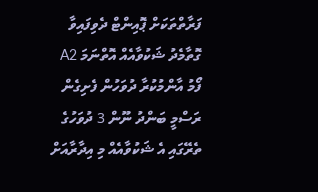ފަރާތްތަކަށް ޕޮއިންޓް ދެވިފައިވާ ގޮތާމެދު ޝަކުވާއެއް އޮތްނަމަ A2 ފޯމު އާންމުކުރާ ދުވަހުން ފެށިގެން ރަސްމީ ބަންދު ނޫން 3 ދުވަހުގެ ތެރޭގައި އެ ޝަކުވާއެއް މި އިދާރާއަށް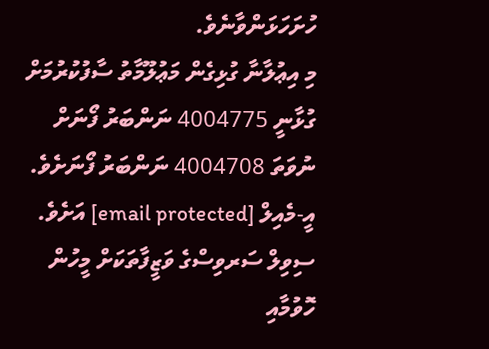ހުށަހަޅަންވާނެވެ.
މި އިޢުލާނާ ގުޅިގެން މަޢުލޫމާތު ސާފުކުރުމަށް ގުޅާނީ 4004775 ނަންބަރު ފޯނަށް ނުވަތަ 4004708 ނަންބަރު ފޯނަށެވެ. އީ-މެއިލް [email protected] އަށެވެ. ސިވިލް ސަރވިސްގެ ވަޒީފާތަކަށް މީހުން ހޮވުމާއި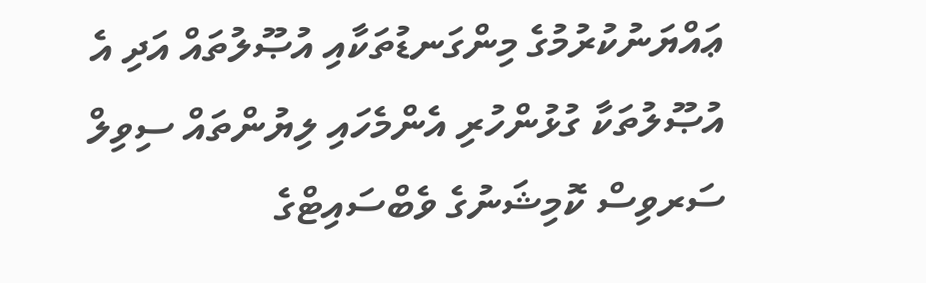ޢައްޔަނުކުރުމުގެ މިންގަނޑުތަކާއި އުޞޫލުތައް އަދި އެ އުޞޫލުތަކާ ގުޅުންހުރި އެންމެހައި ލިޔުންތައް ސިވިލް ސަރވިސް ކޮމިޝަނުގެ ވެބްސައިޓްގެ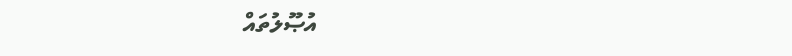އުޞޫލުތައް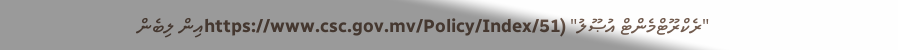"ރެކްރޫޓްމެންޓް އުޞޫލު" (https://www.csc.gov.mv/Policy/Index/51އިން ލިބެން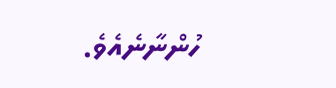ހުންނާނެއެވެ.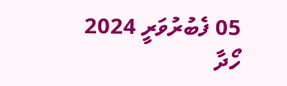05 ފެބުރުވަރީ 2024
ހޯދާ